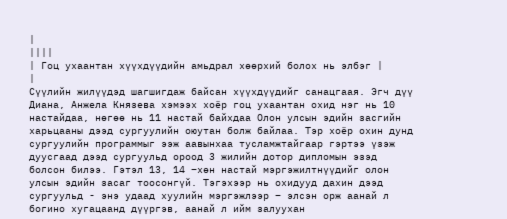|
||||
| Гоц ухаантан хүүхдүүдийн амьдрал хөөрхий болох нь элбэг |
|
Сүүлийн жилүүдэд шагшигдаж байсан хүүхдүүдийг санацгаая. Эгч дүү Диана, Анжела Князева хэмээх хоёр гоц ухаантан охид нэг нь 10 настайдаа, нөгөө нь 11 настай байхдаа Олон улсын эдийн засгийн харьцааны дээд сургуулийн оюутан болж байлаа. Тэр хоёр охин дунд сургуулийн программыг ээж аавынхаа тусламжтайгаар гэртээ үзэж дуусгаад дээд сургуульд ороод 3 жилийн дотор дипломын эзэд болсон билээ. Гэтэл 13, 14 –хөн настай мэргэжилтнүүдийг олон улсын эдийн засаг тоосонгүй. Тэгэхээр нь охидууд дахин дээд сургуульд - энэ удаад хуулийн мэргэжлээр – элсэн орж аанай л богино хугацаанд дүүргэв, аанай л ийм залуухан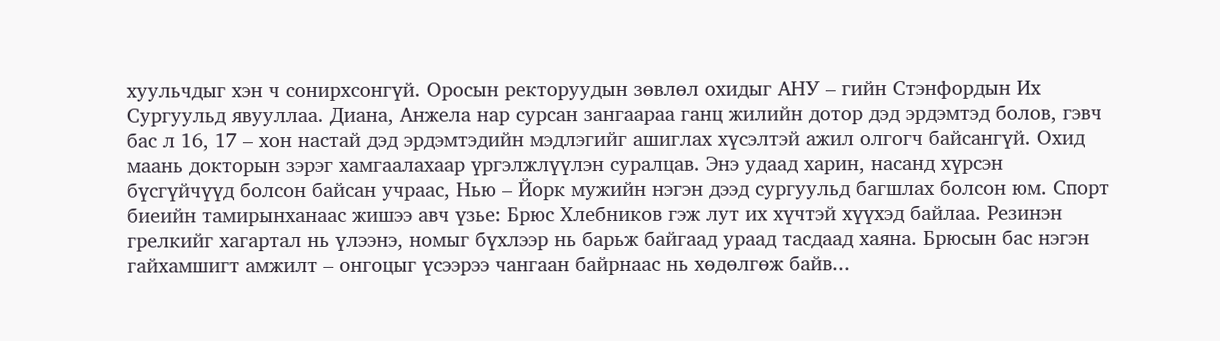хуульчдыг хэн ч сонирхсонгүй. Оросын ректоруудын зөвлөл охидыг АНУ – гийн Стэнфордын Их Сургуульд явууллаа. Диана, Анжела нар сурсан зангаараа ганц жилийн дотор дэд эрдэмтэд болов, гэвч бас л 16, 17 – хон настай дэд эрдэмтэдийн мэдлэгийг ашиглах хүсэлтэй ажил олгогч байсангүй. Охид маань докторын зэрэг хамгаалахаар үргэлжлүүлэн суралцав. Энэ удаад харин, насанд хүрсэн бүсгүйчүүд болсон байсан учраас, Нью – Йорк мужийн нэгэн дээд сургуульд багшлах болсон юм. Спорт биеийн тамирынханаас жишээ авч үзье: Брюс Хлебников гэж лут их хүчтэй хүүхэд байлаа. Резинэн грелкийг хагартал нь үлээнэ, номыг бүхлээр нь барьж байгаад ураад тасдаад хаяна. Брюсын бас нэгэн гайхамшигт амжилт – онгоцыг үсээрээ чангаан байрнаас нь хөдөлгөж байв...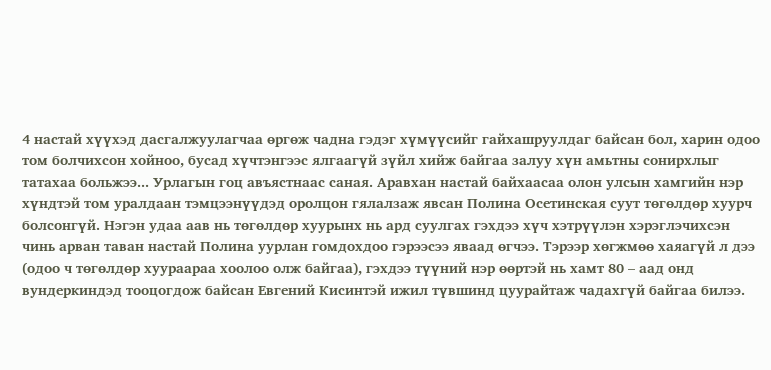4 настай хүүхэд дасгалжуулагчаа өргөж чадна гэдэг хүмүүсийг гайхашруулдаг байсан бол, харин одоо том болчихсон хойноо, бусад хүчтэнгээс ялгаагүй зүйл хийж байгаа залуу хүн амьтны сонирхлыг татахаа больжээ... Урлагын гоц авъястнаас саная. Аравхан настай байхаасаа олон улсын хамгийн нэр хүндтэй том уралдаан тэмцээнүүдэд оролцон гялалзаж явсан Полина Осетинская суут төгөлдөр хуурч болсонгүй. Нэгэн удаа аав нь төгөлдөр хуурынх нь ард суулгах гэхдээ хүч хэтрүүлэн хэрэглэчихсэн чинь арван таван настай Полина уурлан гомдохдоо гэрээсээ яваад өгчээ. Тэрээр хөгжмөө хаяагүй л дээ (одоо ч төгөлдөр хуураараа хоолоо олж байгаа), гэхдээ түүний нэр өөртэй нь хамт 80 – аад онд вундеркиндэд тооцогдож байсан Евгений Кисинтэй ижил түвшинд цуурайтаж чадахгүй байгаа билээ.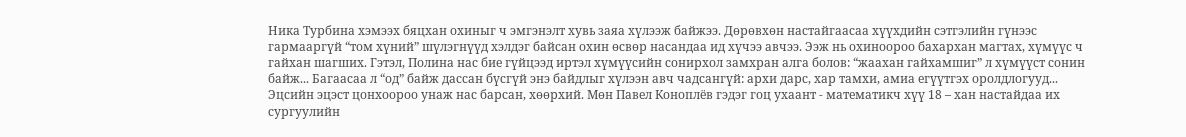Ника Турбина хэмээх бяцхан охиныг ч эмгэнэлт хувь заяа хүлээж байжээ. Дөрөвхөн настайгаасаа хүүхдийн сэтгэлийн гүнээс гармааргүй “том хүний” шүлэгнүүд хэлдэг байсан охин өсвөр насандаа ид хүчээ авчээ. Ээж нь охиноороо бахархан магтах, хүмүүс ч гайхан шагших. Гэтэл, Полина нас бие гүйцээд иртэл хүмүүсийн сонирхол замхран алга болов: “жаахан гайхамшиг” л хүмүүст сонин байж... Багаасаа л “од” байж дассан бүсгүй энэ байдлыг хүлээн авч чадсангүй: архи дарс, хар тамхи, амиа егүүтгэх оролдлогууд... Эцсийн эцэст цонхоороо унаж нас барсан, хөөрхий. Мөн Павел Коноплёв гэдэг гоц ухаант - математикч хүү 18 – хан настайдаа их сургуулийн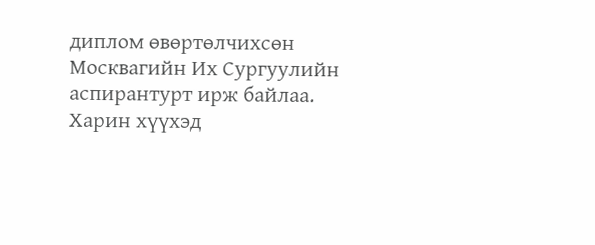диплом өвөртөлчихсөн Москвагийн Их Сургуулийн аспирантурт ирж байлаа. Харин хүүхэд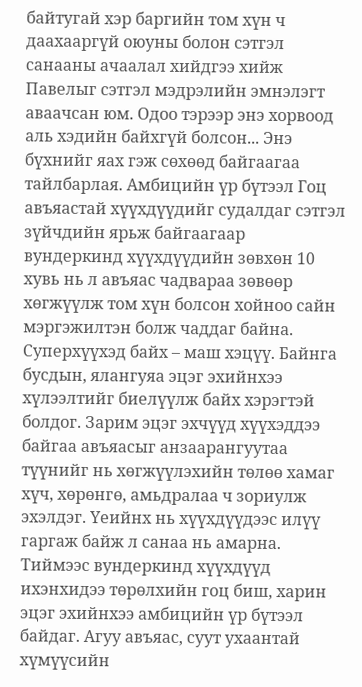байтугай хэр баргийн том хүн ч даахааргүй оюуны болон сэтгэл санааны ачаалал хийдгээ хийж Павелыг сэтгэл мэдрэлийн эмнэлэгт аваачсан юм. Одоо тэрээр энэ хорвоод аль хэдийн байхгүй болсон... Энэ бүхнийг яах гэж сөхөөд байгаагаа тайлбарлая. Амбицийн үр бүтээл Гоц авъяастай хүүхдүүдийг судалдаг сэтгэл зүйчдийн ярьж байгаагаар вундеркинд хүүхдүүдийн зөвхөн 10 хувь нь л авъяас чадвараа зөвөөр хөгжүүлж том хүн болсон хойноо сайн мэргэжилтэн болж чаддаг байна. Суперхүүхэд байх – маш хэцүү. Байнга бусдын, ялангуяа эцэг эхийнхээ хүлээлтийг биелүүлж байх хэрэгтэй болдог. Зарим эцэг эхчүүд хүүхэддээ байгаа авъяасыг анзаарангуутаа түүнийг нь хөгжүүлэхийн төлөө хамаг хүч, хөрөнгө, амьдралаа ч зориулж эхэлдэг. Үеийнх нь хүүхдүүдээс илүү гаргаж байж л санаа нь амарна. Тиймээс вундеркинд хүүхдүүд ихэнхидээ төрөлхийн гоц биш, харин эцэг эхийнхээ амбицийн үр бүтээл байдаг. Агуу авъяас, суут ухаантай хүмүүсийн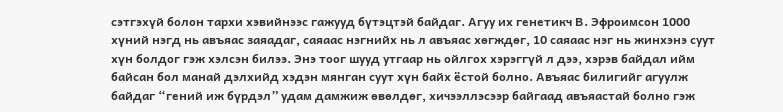сэтгэхүй болон тархи хэвийнээс гажууд бүтэцтэй байдаг. Агуу их генетикч В. Эфроимсон 1000 хүний нэгд нь авъяас заяадаг, саяаас нэгнийх нь л авъяас хөгждөг, 10 саяаас нэг нь жинхэнэ суут хүн болдог гэж хэлсэн билээ. Энэ тоог шууд утгаар нь ойлгох хэрэггүй л дээ, хэрэв байдал ийм байсан бол манай дэлхийд хэдэн мянган суут хүн байх ёстой болно. Авъяас билигийг агуулж байдаг “гений иж бүрдэл” удам дамжиж өвөлдөг, хичээллэсээр байгаад авъяастай болно гэж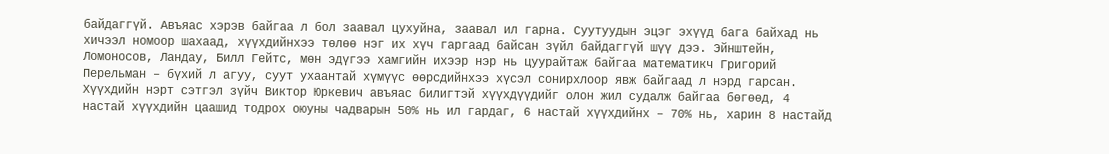байдаггүй. Авъяас хэрэв байгаа л бол заавал цухуйна, заавал ил гарна. Суутуудын эцэг эхүүд бага байхад нь хичээл номоор шахаад, хүүхдийнхээ төлөө нэг их хүч гаргаад байсан зүйл байдаггүй шүү дээ. Эйнштейн, Ломоносов, Ландау, Билл Гейтс, мөн эдүгээ хамгийн ихээр нэр нь цуурайтаж байгаа математикч Григорий Перельман – бүхий л агуу, суут ухаантай хүмүүс өөрсдийнхээ хүсэл сонирхлоор явж байгаад л нэрд гарсан. Хүүхдийн нэрт сэтгэл зүйч Виктор Юркевич авъяас билигтэй хүүхдүүдийг олон жил судалж байгаа бөгөөд, 4 настай хүүхдийн цаашид тодрох оюуны чадварын 50% нь ил гардаг, 6 настай хүүхдийнх – 70% нь, харин 8 настайд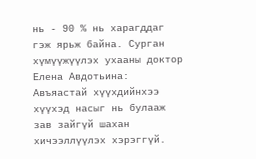нь - 90 % нь харагддаг гэж ярьж байна. Сурган хүмүүжүүлэх ухааны доктор Елена Авдотьина: Авъяастай хүүхдийнхээ хүүхэд насыг нь булааж зав зайгүй шахан хичээллүүлэх хэрэггүй.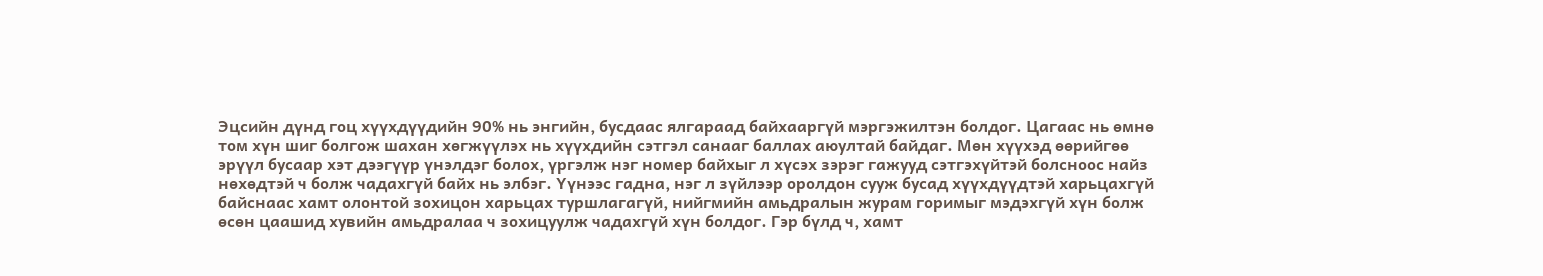Эцсийн дүнд гоц хүүхдүүдийн 90% нь энгийн, бусдаас ялгараад байхааргүй мэргэжилтэн болдог. Цагаас нь өмнө том хүн шиг болгож шахан хөгжүүлэх нь хүүхдийн сэтгэл санааг баллах аюултай байдаг. Мөн хүүхэд өөрийгөө эрүүл бусаар хэт дээгүүр үнэлдэг болох, үргэлж нэг номер байхыг л хүсэх зэрэг гажууд сэтгэхүйтэй болсноос найз нөхөдтэй ч болж чадахгүй байх нь элбэг. Үүнээс гадна, нэг л зүйлээр оролдон сууж бусад хүүхдүүдтэй харьцахгүй байснаас хамт олонтой зохицон харьцах туршлагагүй, нийгмийн амьдралын журам горимыг мэдэхгүй хүн болж өсөн цаашид хувийн амьдралаа ч зохицуулж чадахгүй хүн болдог. Гэр бүлд ч, хамт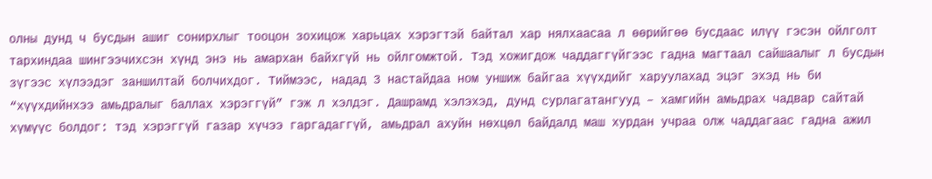олны дунд ч бусдын ашиг сонирхлыг тооцон зохицож харьцах хэрэгтэй байтал хар нялхаасаа л өөрийгөө бусдаас илүү гэсэн ойлголт тархиндаа шингээчихсэн хүнд энэ нь амархан байхгүй нь ойлгомжтой. Тэд хожигдож чаддаггүйгээс гадна магтаал сайшаалыг л бусдын зүгээс хүлээдэг заншилтай болчихдог. Тиймээс, надад 3 настайдаа ном уншиж байгаа хүүхдийг харуулахад эцэг эхэд нь би “хүүхдийнхээ амьдралыг баллах хэрэггүй” гэж л хэлдэг. Дашрамд хэлэхэд, дунд сурлагатангууд – хамгийн амьдрах чадвар сайтай хүмүүс болдог: тэд хэрэггүй газар хүчээ гаргадаггүй, амьдрал ахуйн нөхцөл байдалд маш хурдан учраа олж чаддагаас гадна ажил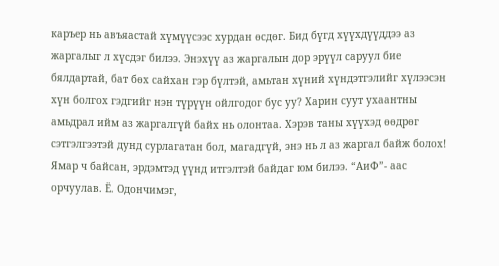каръер нь авъяастай хүмүүсээс хурдан өсдөг. Бид бүгд хүүхдүүддээ аз жаргалыг л хүсдэг билээ. Энэхүү аз жаргалын дор эрүүл саруул бие бялдартай, бат бөх сайхан гэр бүлтэй, амьтан хүний хүндэтгэлийг хүлээсэн хүн болгох гэдгийг нэн түрүүн ойлгодог бус уу? Харин суут ухаантны амьдрал ийм аз жаргалгүй байх нь олонтаа. Хэрэв таны хүүхэд өөдрөг сэтгэлгээтэй дунд сурлагатан бол, магадгүй, энэ нь л аз жаргал байж болох! Ямар ч байсан, эрдэмтэд үүнд итгэлтэй байдаг юм билээ. “АиФ”- аас орчуулав. Ё. Одончимэг,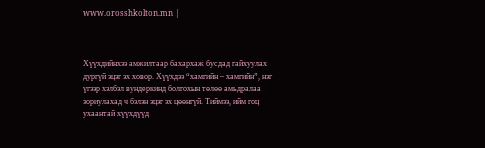www.orosshkolton.mn |



Хүүхдийнхээ амжилтаар бахархаж бусдад гайхуулах дургүй эцэг эх ховор. Хүүхдээ “хамгийн – хамгийн”, нэг үгээр хэлбэл вундеркинд болгохын төлөө амьдралаа зориулахад ч бэлэн эцэг эх цөөнгүй. Тиймээ, ийм гоц ухаантай хүүхдүүд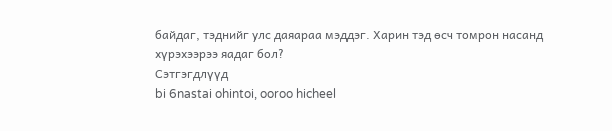байдаг, тэднийг улс даяараа мэддэг. Харин тэд өсч томрон насанд хүрэхээрээ яадаг бол?
Сэтгэгдлүүд
bi 6nastai ohintoi, ooroo hicheel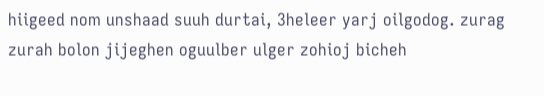hiigeed nom unshaad suuh durtai, 3heleer yarj oilgodog. zurag zurah bolon jijeghen oguulber ulger zohioj bicheh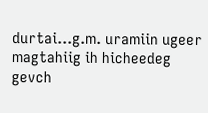durtai...g.m. uramiin ugeer magtahiig ih hicheedeg gevch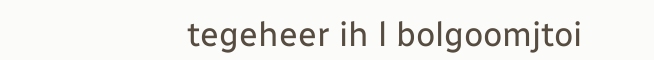tegeheer ih l bolgoomjtoi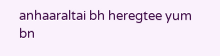anhaaraltai bh heregtee yum bn